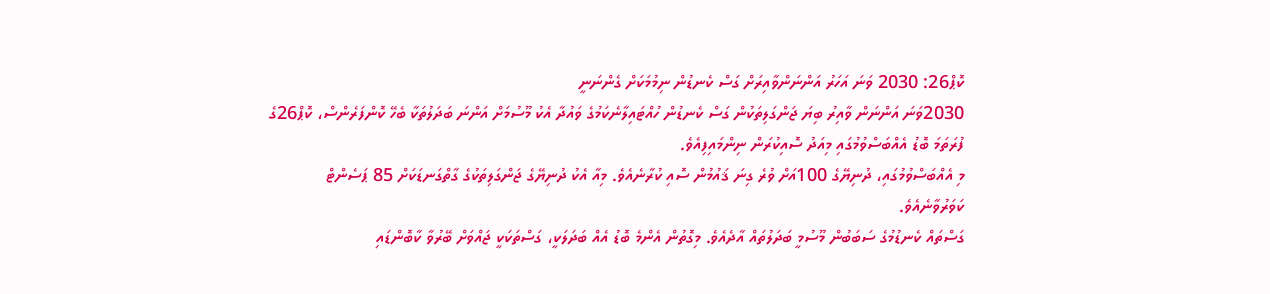ކޮޕް26: 2030 ވަނަ އަހަރު އަންނަންވާއިރަށް ގަސް ކެނޑުން ނިމުމަކަށް ގެންނަނީ
2030ވަނަ އަންނަން ވާއިރު ބިޔަ ޖަންގަލިތަކުން ގަސް ކެނޑުން ހުއްޓައިލާނެކަމުގެ ވައުދާ އެކު މޫސުމަށް އަންނަ ބަދަލުތަކާ ބެހޭ ކޮންފަރެންސް، ކޮޕް26ގެ ފުރަތަމަ ބޮޑު އެއްބަސްވުމުގައި މިއަދު ސޮއިކުރަން ނިންމައިފިއެވެ.
މި އެއްބަސްވުމުގައި، ދުނިޔޭގެ 100އަށް ވުރެ ގިނަ ޤައުމުން ސޮއި ކުރާނެއެވެ. މިއާ އެކު ދުނިޔޭގެ ޖަންގަލިތަކުގެ ގާތްގަނޑަކަށް 85 ޕަސެންޓް ކަވަރުވާނެއެވެ.
ގަސްތައް ކެނޑުމުގެ ސަބަބުން މޫސުމީ ބަދަލުތައް އާދެއެވެ. މިގޮތުން އެންމެ ބޮޑު އެއް ބަދަލަކީ، ގަސްތަކަކީ ޖައްވަށް ބޭރުވާ ކާބޮންޑައި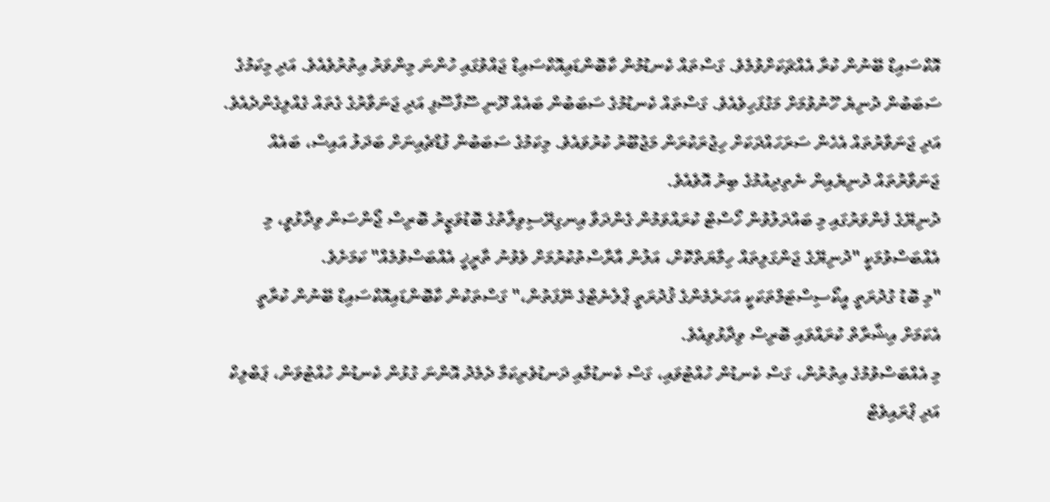އޮކްސައިޑް ބޭނުން ކުރާ އެއްޗަކަށްވުމެވެ. ގަސްތައް ކެނޑުމުން ކާބޮންޑައިއޮކްސައިޑް ޖައްވުގައި ހުންނަ މިންވަރު އިތުރުވެއެވެ. އަދި މިކަމުގެ ސަބަބުން ދުނިޔެ ހޫނުވުމަށް މަގުފަހިވެއެވެ. ގަސްތައް ކެނޑުމުގެ ސަބަބުން ބައެއް ދޫނި ސޫފާސޫފި އަދި ޖަނަވާރުގެ ގެތައް ގެއްލިގެންދެއެވެ. އަދި ޖަނަވާރުތައް އެހެން ސަރަހައްދަކަށް ހިޖުރަކުރަން މަޖުބޫރު ކުރުވައެވެ. މިކަމުގެ ސަބަބުން ފުޑްޗެއިނަށް ބަދަލު އައިސް، ބައެއް ޖަނަވާރުތައް ދުނިޔެއިން ނެތިދިއުމުގެ ބިރު އޮވެއެވެ.
ދުނިޔޭގެ ފެންވަރުގައި މި ބައްދަލުވުން ހޯސްޓް ކުރައްވަމުން ގެންދަވާ އިނގިރޭސިވިލާތުގެ ބޮޑުވަޒީރު ބޮރިސް ޖޯންސަން ވިދާޅުވީ، މި އެއްބަސްވުމަކީ "ދުނިޔޭގެ ޖަންގަލިތައް ހިމާޔަތްކޮށް، އަލުން އާރާސްތުކުރުމަށް ވެވުނު ތާރީޚީ އެއްބަސްވުމެއް" ކަމަށެވެ.
"މި ބޮޑު ގުދުރަތީ އީކޯސިސްޓަމްތަކަކީ އަހަރެމެންގެ ޤުދުރަތީ ޕްލެނެޓްގެ ނޭފަތުން،" ގަސްތަކުން ކާބޮންޑައިއޮކްސައިޑް ބޭނުން ކުރާތީ އެކަމަށް އިޝާރާތް ކުރައްވައި ބޮރިސް ވިދާޅުވިއެވެ.
މި އެއްބަސްވުމުގެ އިތުރުން، ގަސް ކެނޑުން ހުއްޓުވައި، ގަސް ކެނޑުމާއި ދަނޑުވެރިކަމާ ދެމެދު އޮންނަ ގުޅުން ކެނޑުން ހުއްޓުވަން، ޕަބްލިކް އަދި ޕްރައިވެޓް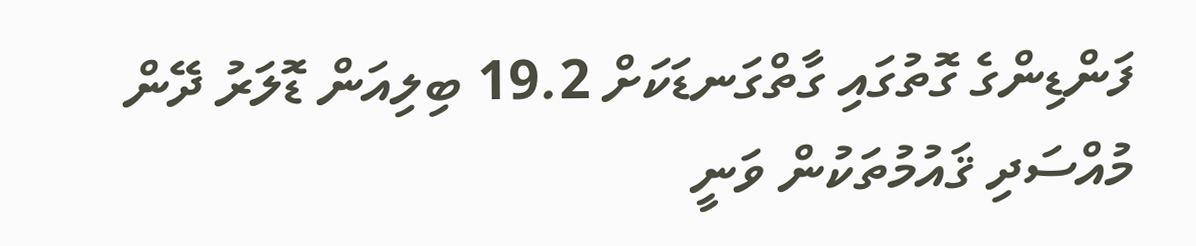ފަންޑިންގެ ގޮތުގައި ގާތްގަނޑަކަށް 19.2 ބިލިއަން ޑޮލަރު ދޭން މުއްސަދި ޤައުމުތަކުން ވަނީ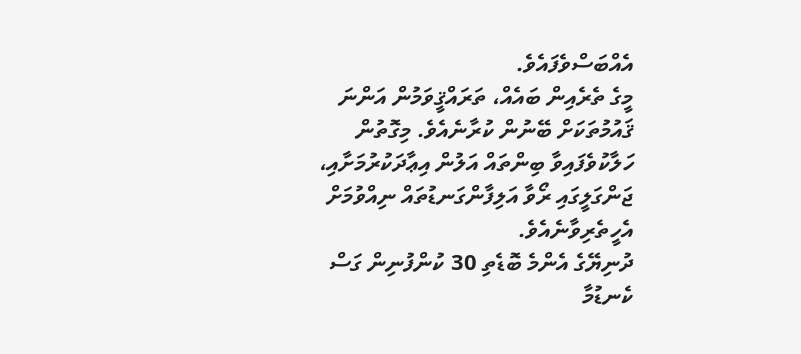އެއްބަސްވެފައެވެ.
މީގެ ތެރެއިން ބައެއް، ތަރައްޤީވަމުން އަންނަ ޤައުމުތަކަށް ބޭނުން ކުރާނެއެވެ. މިގޮތުން ހަލާކުވެފައިވާ ބިންތައް އަލުން އިޢާދަކުރުމަށާއި، ޖަންގަލީގައި ރޯވާ އަލިފާންގަނޑުތައް ނިއްވުމަށް އެހީތެރިވާނެއެވެ.
ދުނިޔޭގެ އެންމެ ބޮޑެތި 30 ކުންފުނިން ގަސް ކެނޑުމާ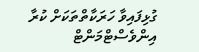ގުޅިފައިވާ ހަރަކާތްތަކަށް ކުރާ އިންވެސްޓްމަންޓް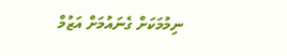ނިމުމަކަށް ގެނައުމަށް އަޒުމް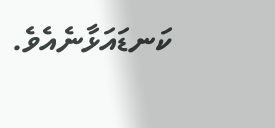ކަނޑައަޅާނެއެވެ.